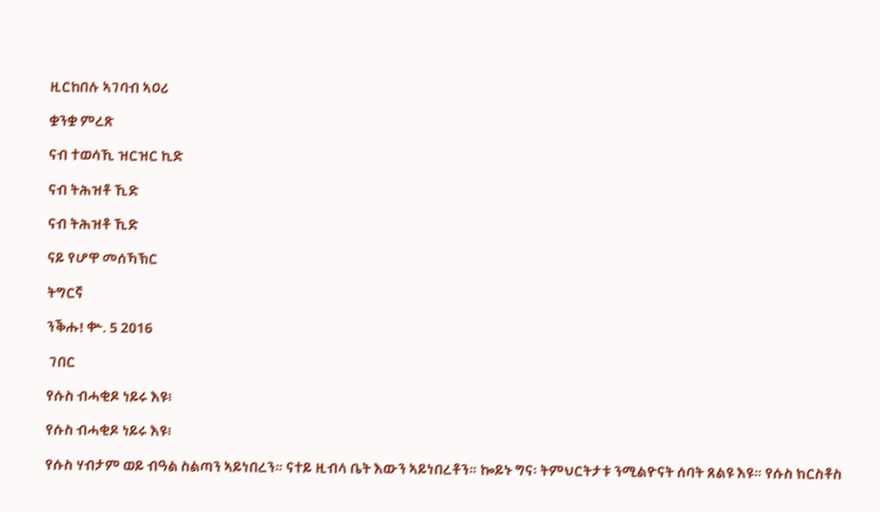ዚርከበሉ ኣገባብ ኣዐሪ

ቋንቋ ምረጽ

ናብ ተወሳኺ ዝርዝር ኪድ

ናብ ትሕዝቶ ኺድ

ናብ ትሕዝቶ ኺድ

ናይ የሆዋ መሰኻኽር

ትግርኛ

ንቕሑ! ቍ. 5 2016

 ገበር

የሱስ ብሓቂዶ ነይሩ እዩ፧

የሱስ ብሓቂዶ ነይሩ እዩ፧

የሱስ ሃብታም ወይ ብዓል ስልጣን ኣይነበረን። ናተይ ዚብላ ቤት እውን ኣይነበረቶን። ኰይኑ ግና፡ ትምህርትታቱ ንሚልዮናት ሰባት ጸልዩ እዩ። የሱስ ክርስቶስ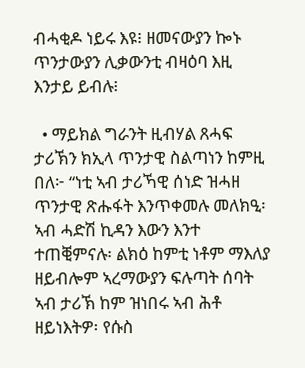ብሓቂዶ ነይሩ እዩ፧ ዘመናውያን ኰኑ ጥንታውያን ሊቃውንቲ ብዛዕባ እዚ እንታይ ይብሉ፧

  • ማይክል ግራንት ዚብሃል ጸሓፍ ታሪኽን ክኢላ ጥንታዊ ስልጣነን ከምዚ በለ፦ “ነቲ ኣብ ታሪኻዊ ሰነድ ዝሓዘ ጥንታዊ ጽሑፋት እንጥቀመሉ መለክዒ፡ ኣብ ሓድሽ ኪዳን እውን እንተ ተጠቒምናሉ፡ ልክዕ ከምቲ ነቶም ማእለያ ዘይብሎም ኣረማውያን ፍሉጣት ሰባት ኣብ ታሪኽ ከም ዝነበሩ ኣብ ሕቶ ዘይነእትዎ፡ የሱስ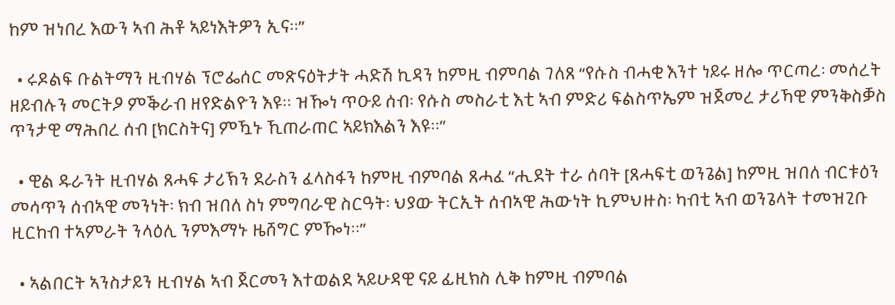ከም ዝነበረ እውን ኣብ ሕቶ ኣይነእትዎን ኢና።”

  • ሩዶልፍ ቡልትማን ዚብሃል ፕሮፌሰር መጽናዕትታት ሓድሽ ኪዳን ከምዚ ብምባል ገለጸ “የሱስ ብሓቂ እንተ ነይሩ ዘሎ ጥርጣረ፡ መሰረት ዘይብሉን መርትዖ ምቕራብ ዘየድልዮን እዩ። ዝዀነ ጥዑይ ሰብ፡ የሱስ መስራቲ እቲ ኣብ ምድሪ ፍልስጥኤም ዝጀመረ ታሪኻዊ ምንቅስቓስ ጥንታዊ ማሕበረ ሰብ [ክርስትና] ምዃኑ ኺጠራጠር ኣይክእልን እዩ።”

  • ዊል ዱራንት ዚብሃል ጸሓፍ ታሪኽን ደራስን ፈላስፋን ከምዚ ብምባል ጸሓፈ “ሒደት ተራ ሰባት [ጸሓፍቲ ወንጌል] ከምዚ ዝበለ ብርቱዕን መሳጥን ሰብኣዊ መንነት፡ ክብ ዝበለ ስነ ምግባራዊ ስርዓት፡ ህያው ትርኢት ሰብኣዊ ሕውነት ኪምህዙስ፡ ካብቲ ኣብ ወንጌላት ተመዝጊቡ ዚርከብ ተኣምራት ንላዕሊ ንምእማኑ ዜሸግር ምዀነ።”

  • ኣልበርት ኣንስታይን ዚብሃል ኣብ ጀርመን እተወልደ ኣይሁዳዊ ናይ ፊዚክስ ሊቅ ከምዚ ብምባል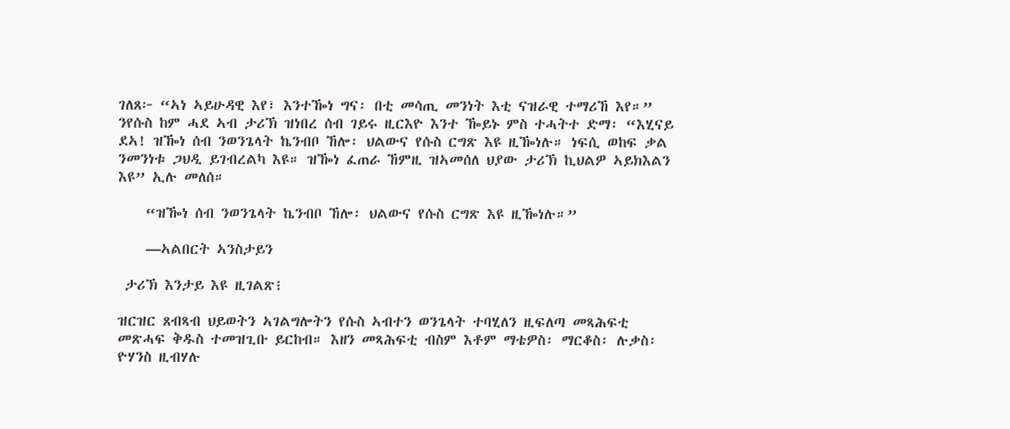ገለጸ፦ “ኣነ ኣይሁዳዊ እየ፣ እንተዀነ ግና፡ በቲ መሳጢ መንነት እቲ ናዝራዊ ተማሪኸ እየ።” ንየሱስ ከም ሓደ ኣብ ታሪኽ ዝነበረ ሰብ ገይሩ ዚርእዮ እንተ ዀይኑ ምስ ተሓትተ ድማ፡ “እሂናይ ደኣ! ዝዀነ ሰብ ንወንጌላት ኬንብቦ ኸሎ፡ ህልውና የሱስ ርግጽ እዩ ዚዀነሉ። ነፍሲ ወከፍ ቃል ንመንነቱ ጋህዲ ይገብረልካ እዩ። ዝዀነ ፈጠራ ኸምዚ ዝኣመሰለ ህያው ታሪኽ ኪህልዎ ኣይክእልን እዩ” ኢሉ መለሰ።

    “ዝዀነ ሰብ ንወንጌላት ኬንብቦ ኸሎ፡ ህልውና የሱስ ርግጽ እዩ ዚዀነሉ።”

    —ኣልበርት ኣንስታይን

 ታሪኽ እንታይ እዩ ዚገልጽ፧

ዝርዝር ጸብጻብ ህይወትን ኣገልግሎትን የሱስ ኣብተን ወንጌላት ተባሂለን ዚፍለጣ መጻሕፍቲ መጽሓፍ ቅዱስ ተመዝጊቡ ይርከብ። እዘን መጻሕፍቲ ብስም እቶም ማቴዎስ፡ ማርቆስ፡ ሉቃስ፡ ዮሃንስ ዚብሃሉ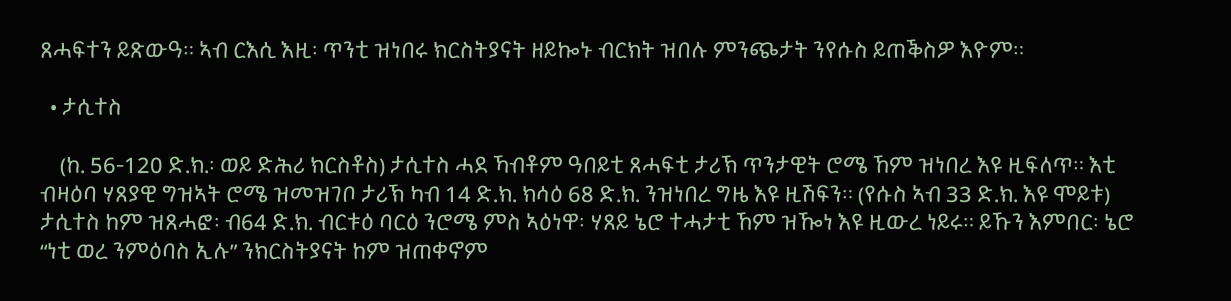ጸሓፍተን ይጽውዓ። ኣብ ርእሲ እዚ፡ ጥንቲ ዝነበሩ ክርስትያናት ዘይኰኑ ብርክት ዝበሉ ምንጭታት ንየሱስ ይጠቕስዎ እዮም።

  • ታሲተስ

    (ከ. 56-120 ድ.ክ.፡ ወይ ድሕሪ ክርስቶስ) ታሲተስ ሓደ ኻብቶም ዓበይቲ ጸሓፍቲ ታሪኽ ጥንታዊት ሮሜ ኸም ዝነበረ እዩ ዚፍለጥ። እቲ ብዛዕባ ሃጸያዊ ግዝኣት ሮሜ ዝመዝገቦ ታሪኽ ካብ 14 ድ.ክ. ክሳዕ 68 ድ.ክ. ንዝነበረ ግዜ እዩ ዚሽፍን። (የሱስ ኣብ 33 ድ.ክ. እዩ ሞይቱ) ታሲተስ ከም ዝጸሓፎ፡ ብ64 ድ.ክ. ብርቱዕ ባርዕ ንሮሜ ምስ ኣዕነዋ፡ ሃጸይ ኔሮ ተሓታቲ ኸም ዝዀነ እዩ ዚውረ ነይሩ። ይኹን እምበር፡ ኔሮ “ነቲ ወረ ንምዕባስ ኢሉ” ንክርስትያናት ከም ዝጠቀኖም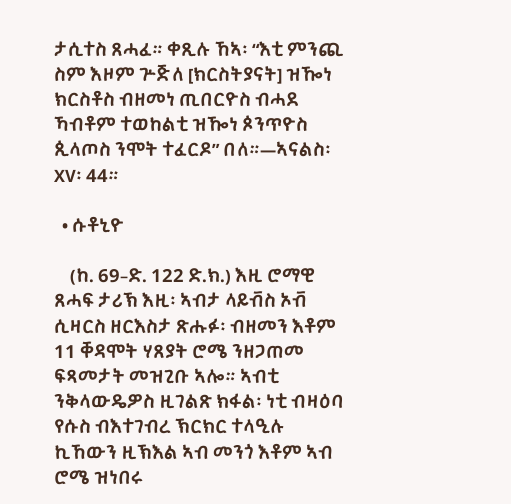ታሲተስ ጸሓፈ። ቀጺሉ ኸኣ፡ “እቲ ምንጪ ስም እዞም ጕጅለ [ክርስትያናት] ዝዀነ ክርስቶስ ብዘመነ ጢበርዮስ ብሓደ ኻብቶም ተወከልቲ ዝዀነ ጶንጥዮስ ጲላጦስ ንሞት ተፈርዶ” በለ።—ኣናልስ፡ XV፡ 44።

  • ሱቶኒዮ

    (ከ. 69–ድ. 122 ድ.ክ.) እዚ ሮማዊ ጸሓፍ ታሪኽ እዚ፡ ኣብታ ላይቭስ ኦቭ ሲዛርስ ዘርእስታ ጽሑፉ፡ ብዘመን እቶም 11 ቐዳሞት ሃጸያት ሮሜ ንዘጋጠመ ፍጻመታት መዝጊቡ ኣሎ። ኣብቲ ንቅላውዴዎስ ዚገልጽ ክፋል፡ ነቲ ብዛዕባ የሱስ ብእተገብረ ኽርክር ተላዒሉ ኪኸውን ዚኽእል ኣብ መንጎ እቶም ኣብ ሮሜ ዝነበሩ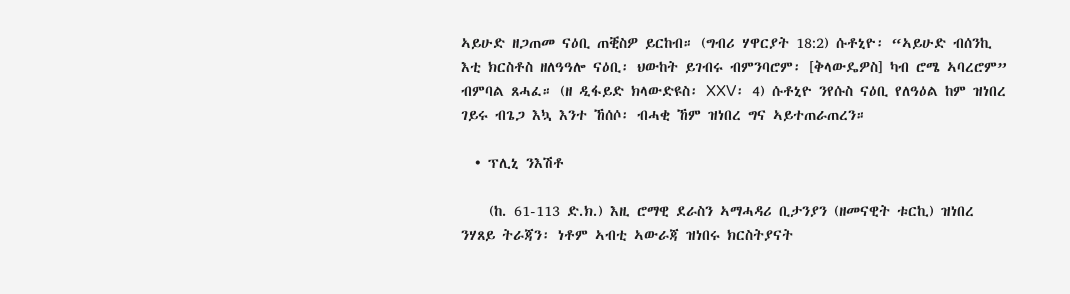ኣይሁድ ዘጋጠመ ናዕቢ ጠቒስዎ ይርከብ። (ግብሪ ሃዋርያት 18:2) ሱቶኒዮ፡ “ኣይሁድ ብሰንኪ እቲ ክርስቶስ ዘለዓዓሎ ናዕቢ፡ ህውከት ይገብሩ ብምንባሮም፡ [ቅላውዴዎስ] ካብ ሮሜ ኣባረሮም” ብምባል ጸሓፈ። (ዘ ዲፋይድ ክላውድዩስ፡ XXV፡ 4) ሱቶኒዮ ንየሱስ ናዕቢ የለዓዕል ከም ዝነበረ ገይሩ ብጌጋ እኳ እንተ ኸሰሶ፡ ብሓቂ ኸም ዝነበረ ግና ኣይተጠራጠረን።

  • ፕሊኒ ንእሽቶ

    (ከ. 61-113 ድ.ክ.) እዚ ሮማዊ ደራስን ኣማሓዳሪ ቢታንያን (ዘመናዊት ቱርኪ) ዝነበረ ንሃጸይ ትራጃን፡ ነቶም ኣብቲ ኣውራጃ ዝነበሩ ክርስትያናት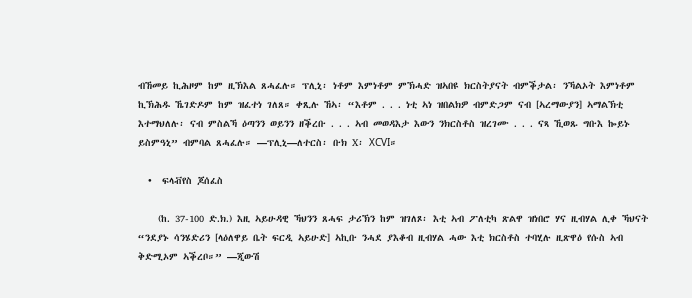ብኸመይ ኪሕዞም ከም ዚኽእል ጸሓፈሉ። ፕሊኒ፡ ነቶም እምነቶም ምኽሓድ ዝኣበዩ ክርስትያናት ብምቕታል፡ ንኻልኦት እምነቶም ኪኽሕዱ ኼገድዶም ከም ዝፈተነ ገለጸ። ቀጺሉ ኸኣ፡ “እቶም . . . ነቲ ኣነ ዝበልክዎ ብምድጋም ናብ [ኣረማውያን] ኣማልኽቲ እተማህለሉ፡ ናብ ምስልኻ ዕጣንን ወይንን ዘቕረቡ . . . ኣብ መወዳእታ እውን ንክርስቶስ ዝረገሙ . . . ናጻ ኺወጹ ግቡእ ኰይኑ ይስምዓኒ” ብምባል ጸሓፈሉ። —ፕሊኒ—ለተርስ፡ ቡክ X፡ XCVI።

  •  ፍላቭየስ ጆሰፈስ

    (ከ. 37-100 ድ.ክ.) እዚ ኣይሁዳዊ ኻህንን ጸሓፍ ታሪኽን ከም ዝገለጾ፡ እቲ ኣብ ፖለቲካ ጽልዋ ዝነበሮ ሃና ዚብሃል ሊቀ ኻህናት “ንደያኑ ሳንሄድሪን [ላዕለዋይ ቤት ፍርዲ ኣይሁድ] ኣኪቡ ንሓደ ያእቆብ ዚብሃል ሓው እቲ ክርስቶስ ተባሂሉ ዚጽዋዕ የሱስ ኣብ ቅድሚኦም ኣቕረቦ።” —ጂውሽ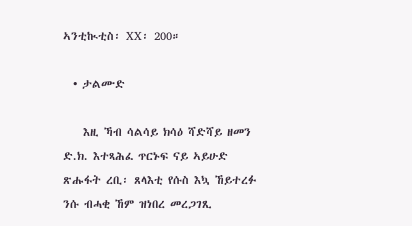ኣንቲኲቲስ፡ XX፡ 200።

  • ታልሙድ

    እዚ ኻብ ሳልሳይ ክሳዕ ሻድሻይ ዘመን ድ.ክ. እተጻሕፈ ጥርኑፍ ናይ ኣይሁድ ጽሑፋት ረቢ፡ ጸላእቲ የሱስ እኳ ኸይተረፉ ንሱ ብሓቂ ኸም ዝነበረ መረጋገጺ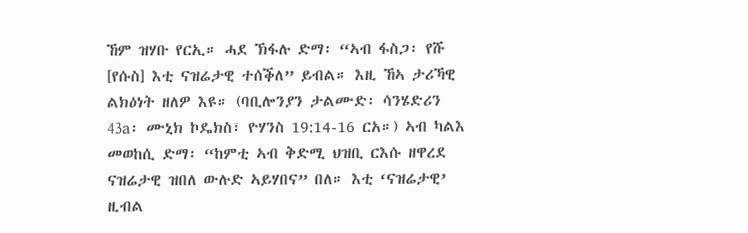ኸም ዝሃቡ የርኢ። ሓደ ኽፋሉ ድማ፡ “ኣብ ፋስጋ፡ የሹ [የሱስ] እቲ ናዝሬታዊ ተሰቕለ” ይብል። እዚ ኸኣ ታሪኻዊ ልክዕነት ዘለዎ እዩ። (ባቢሎንያን ታልሙድ፡ ሳንሄድሪን 43a፡ ሙኒክ ኮዴክስ፣ ዮሃንስ 19:14-16 ርአ።) ኣብ ካልእ መወከሲ ድማ፡ “ከምቲ ኣብ ቅድሚ ህዝቢ ርእሱ ዘዋረደ ናዝሬታዊ ዝበለ ውሉድ ኣይሃበና” በለ። እቲ ‘ናዝሬታዊ’ ዚብል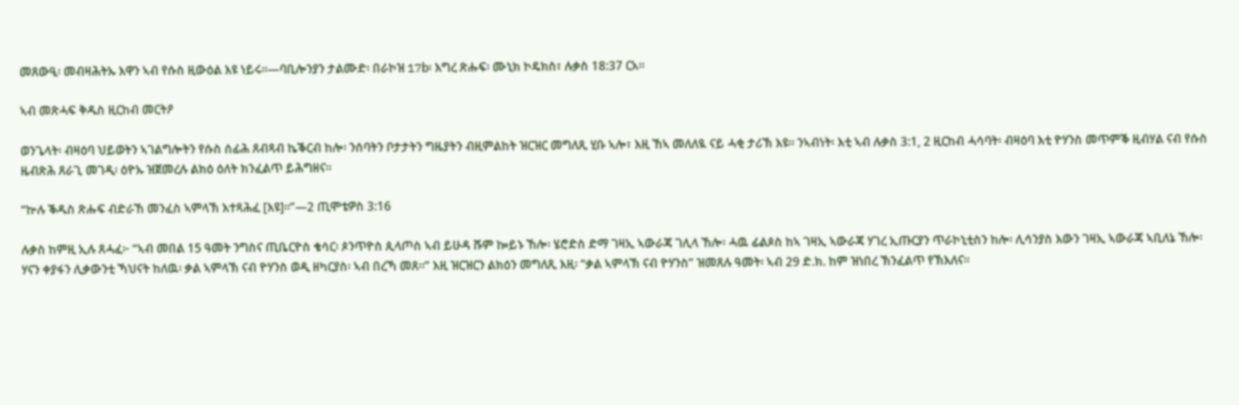መጸውዒ፡ መብዛሕትኡ እዋን ኣብ የሱስ ዚውዕል እዩ ነይሩ።—ባቢሎንያን ታልሙድ፡ በራኮዝ 17b፡ እግረ ጽሑፍ፡ ሙኒክ ኮዴክስ፣ ሉቃስ 18:37 ርአ።

ኣብ መጽሓፍ ቅዱስ ዚርከብ መርትዖ

ወንጌላት፡ ብዛዕባ ህይወትን ኣገልግሎትን የሱስ ሰፊሕ ጸብጻብ ኬቕርብ ከሎ፡ ንሰባትን ቦታታትን ግዜያትን ብዚምልከት ዝርዝር መግለጺ ሂቡ ኣሎ፣ እዚ ኸኣ መለለዪ ናይ ሓቂ ታሪኽ እዩ። ንኣብነት፡ እቲ ኣብ ሉቃስ 3:1, 2 ዚርከብ ሓሳባት፡ ብዛዕባ እቲ ዮሃንስ መጥምቕ ዚብሃል ናብ የሱስ ዜብጽሕ ጸራጊ መገዲ፡ ዕዮኡ ዝጀመረሉ ልክዕ ዕለት ክንፈልጥ ይሕግዘና።

“ኵሉ ቕዱስ ጽሑፍ ብድራኸ መንፈስ ኣምላኽ እተጻሕፈ [እዩ]።”—2 ጢሞቴዎስ 3:16

ሉቃስ ከምዚ ኢሉ ጸሓፈ፦ “ኣብ መበል 15 ዓመት ንግስና ጢቤርዮስ ቄሳር፡ ጶንጥዮስ ጲላጦስ ኣብ ይሁዳ ሹም ኰይኑ ኸሎ፡ ሄሮድስ ድማ ገዛኢ ኣውራጃ ገሊላ ኸሎ፡ ሓዉ ፊልጶስ ከኣ ገዛኢ ኣውራጃ ሃገረ ኢጡርያን ጥራኮኒቲስን ከሎ፡ ሊሳንያስ እውን ገዛኢ ኣውራጃ ኣቢለኔ ኸሎ፡ ሃናን ቀያፋን ሊቃውንቲ ኻህናት ከለዉ፡ ቃል ኣምላኽ ናብ ዮሃንስ ወዲ ዘካርያስ፡ ኣብ በረኻ መጸ።” እዚ ዝርዝርን ልክዕን መግለጺ እዚ፡ “ቃል ኣምላኽ ናብ ዮሃንስ” ዝመጸሉ ዓመት፡ ኣብ 29 ድ.ክ. ከም ዝነበረ ኽንፈልጥ የኽእለና።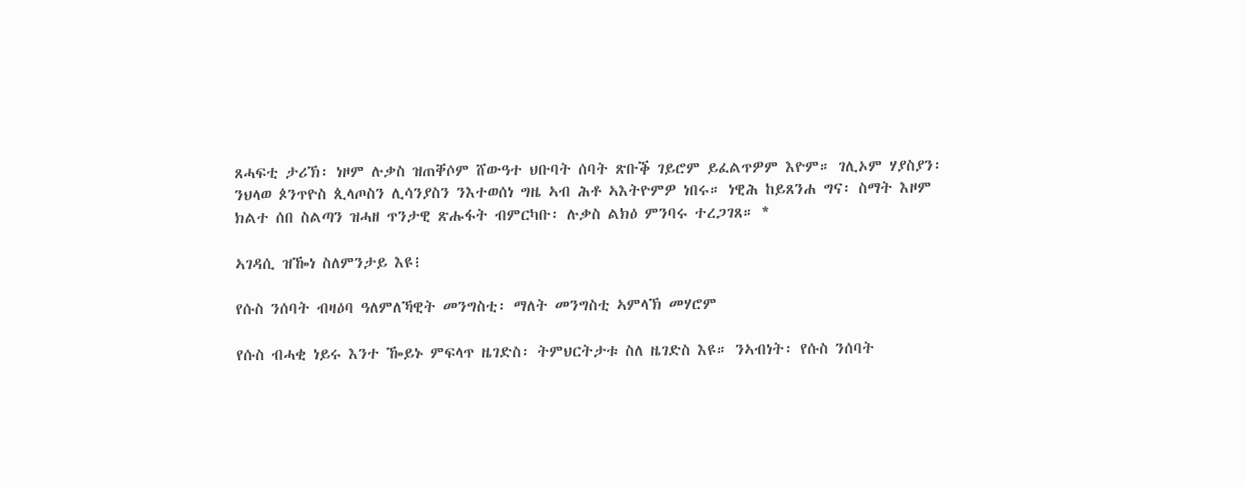ጸሓፍቲ ታሪኽ፡ ነዞም ሉቃስ ዝጠቐሶም ሸውዓተ ህቡባት ሰባት ጽቡቕ ገይሮም ይፈልጥዎም እዮም። ገሊኦም ሃያስያን፡ ንህላወ ጶንጥዮስ ጲላጦስን ሊሳንያስን ንእተወሰነ ግዜ ኣብ ሕቶ ኣእትዮምዎ ነበሩ። ነዊሕ ከይጸንሐ ግና፡ ስማት እዞም ክልተ ሰበ ስልጣን ዝሓዘ ጥንታዊ ጽሑፋት ብምርካቡ፡ ሉቃስ ልክዕ ምንባሩ ተረጋገጸ። *

ኣገዳሲ ዝዀነ ስለምንታይ እዩ፧

የሱስ ንሰባት ብዛዕባ ዓለምለኻዊት መንግስቲ፡ ማለት መንግስቲ ኣምላኽ መሃሮም

የሱስ ብሓቂ ነይሩ እንተ ዀይኑ ምፍላጥ ዜገድስ፡ ትምህርትታቱ ስለ ዜገድስ እዩ። ንኣብነት፡ የሱስ ንሰባት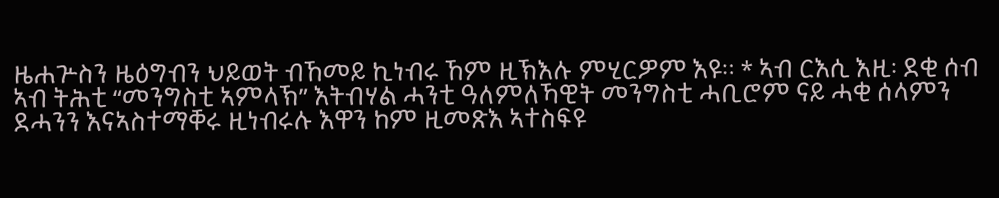ዜሐጕስን ዜዕግብን ህይወት ብኸመይ ኪነብሩ ኸም ዚኽእሉ ምሂርዎም እዩ። * ኣብ ርእሲ እዚ፡ ደቂ ሰብ ኣብ ትሕቲ “መንግስቲ ኣምላኽ” እትብሃል ሓንቲ ዓለምለኻዊት መንግስቲ ሓቢሮም ናይ ሓቂ ሰላምን ደሓንን እናኣስተማቐሩ ዚነብሩሉ እዋን ከም ዚመጽእ ኣተስፍዩ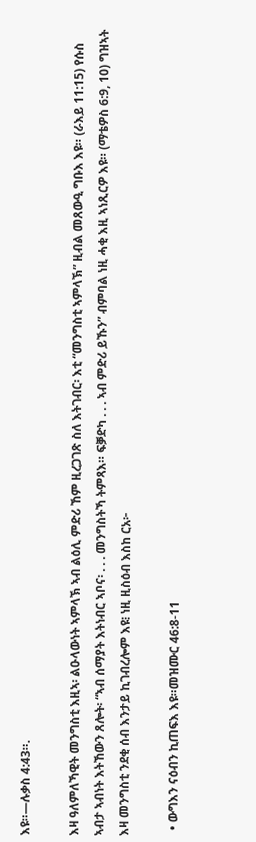እዩ።—ሉቃስ 4:43።.

እዛ ዓለምለኻዊት መንግስቲ እዚኣ፡ ልዑላውነት ኣምላኽ ኣብ ልዕሊ ምድሪ ኸም ዚረጋገጽ ስለ እትገብር፡ እቲ “መንግስቲ ኣምላኽ” ዚብል መጸውዒ ግቡእ እዩ። (ራእይ 11:15) የሱስ ኣብታ ኣብነት እትኸውን ጸሎት፡ “ኣብ ሰማያት እትነብር ኣቦና፡ . . . መንግስትኻ ትምጻእ። ፍቓድካ . . . ኣብ ምድሪ ይኹን” ብምባል ነዚ ሓቂ እዚ ኣነጺርዎ እዩ። (ማቴዎስ 6:9, 10) ግዝኣት እዛ መንግስቲ ንደቂ ሰብ እንታይ ኪገብረሎም እዩ፧ ነዚ ዚስዕብ እስከ ርአ፦

  • ውግእን ናዕብን ኪጠፍእ እዩ።መዝሙር 46:8-11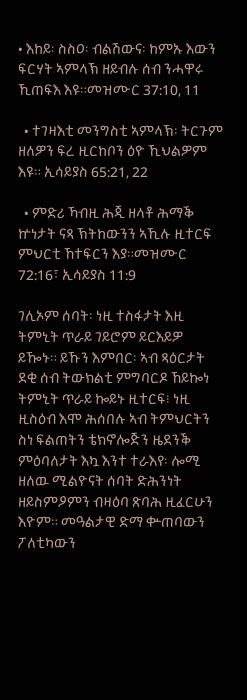• እከይ፡ ስስዐ፡ ብልሽውና፡ ከምኡ እውን ፍርሃት ኣምላኽ ዘይብሉ ሰብ ንሓዋሩ ኺጠፍእ እዩ።መዝሙር 37:10, 11

  • ተገዛእቲ መንግስቲ ኣምላኽ፡ ትርጉም ዘለዎን ፍረ ዚርከቦን ዕዮ ኺህልዎም እዩ። ኢሳይያስ 65:21, 22

  • ምድሪ ኻብዚ ሕጂ ዘላቶ ሕማቕ ኵነታት ናጻ ኽትከውንን ኣኺሉ ዚተርፍ ምህርቲ ኸተፍርን እያ።መዝሙር 72:16፣ ኢሳይያስ 11:9

ገሊኦም ሰባት፡ ነዚ ተስፋታት እዚ ትምኒት ጥራይ ገይሮም ይርእይዎ ይዀኑ። ይኹን እምበር፡ ኣብ ጻዕርታት ደቂ ሰብ ትውክልቲ ምግባርዶ ኸይኰነ ትምኒት ጥራይ ኰይኑ ዚተርፍ፧ ነዚ ዚስዕብ እሞ ሕሰበሉ ኣብ ትምህርትን ስነ ፍልጠትን ቴክኖሎጅን ዜደንቕ ምዕባለታት እኳ እንተ ተራእየ፡ ሎሚ ዘለዉ ሚልዮናት ሰባት ድሕንነት ዘይስምዖምን ብዛዕባ ጽባሕ ዚፈርሁን እዮም። መዓልታዊ ድማ ቍጠባውን ፖለቲካውን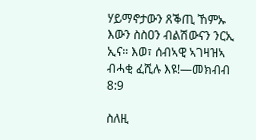ሃይማኖታውን ጸቕጢ ኸምኡ እውን ስስዐን ብልሽውናን ንርኢ ኢና። እወ፣ ሰብኣዊ ኣገዛዝኣ ብሓቂ ፈሺሉ እዩ!—መክብብ 8:9

ስለዚ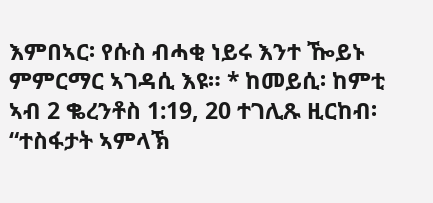እምበኣር፡ የሱስ ብሓቂ ነይሩ እንተ ዀይኑ ምምርማር ኣገዳሲ እዩ። * ከመይሲ፡ ከምቲ ኣብ 2 ቈረንቶስ 1:19, 20 ተገሊጹ ዚርከብ፡ “ተስፋታት ኣምላኽ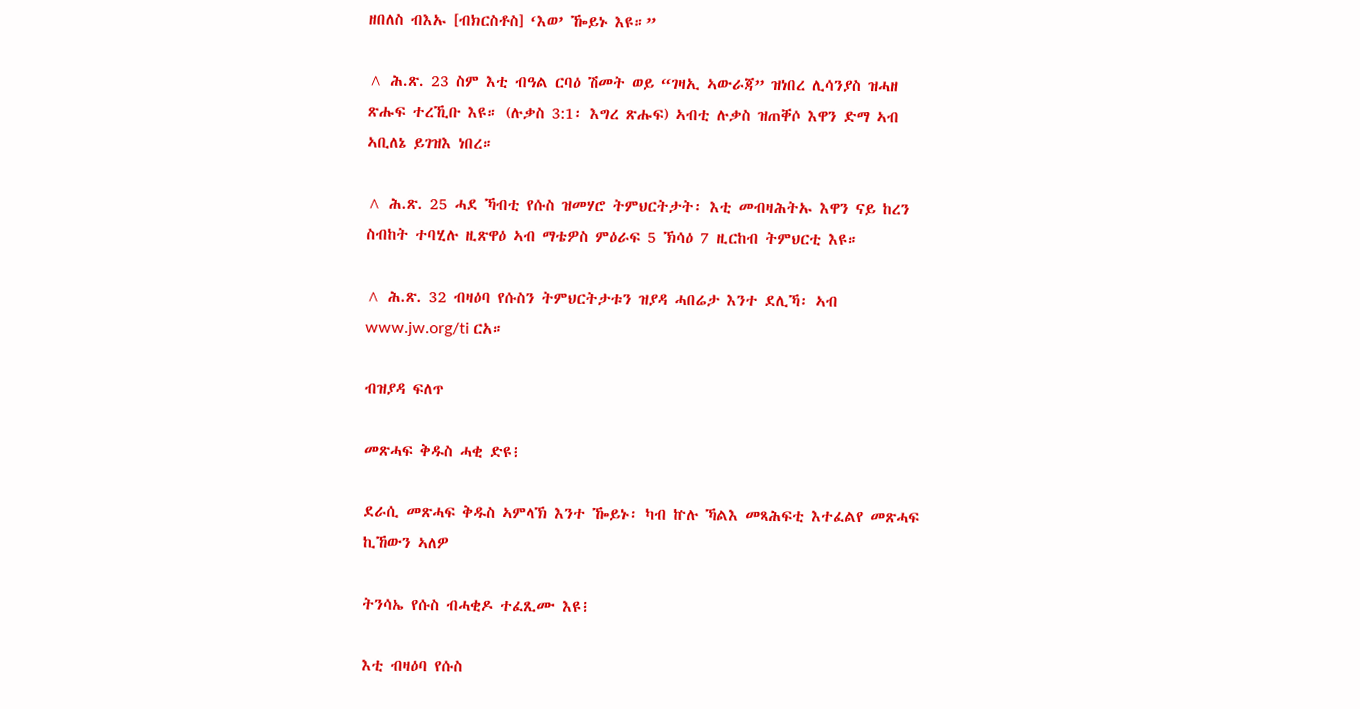ዘበለስ ብእኡ [ብክርስቶስ] ‘እወ’ ዀይኑ እዩ።”

^ ሕ.ጽ. 23 ስም እቲ ብዓል ርባዕ ሽመት ወይ “ገዛኢ ኣውራጃ” ዝነበረ ሊሳንያስ ዝሓዘ ጽሑፍ ተረኺቡ እዩ። (ሉቃስ 3:1፡ እግረ ጽሑፍ) ኣብቲ ሉቃስ ዝጠቐሶ እዋን ድማ ኣብ ኣቢለኔ ይገዝእ ነበረ።

^ ሕ.ጽ. 25 ሓደ ኻብቲ የሱስ ዝመሃሮ ትምህርትታት፡ እቲ መብዛሕትኡ እዋን ናይ ከረን ስብከት ተባሂሉ ዚጽዋዕ ኣብ ማቴዎስ ምዕራፍ 5 ኽሳዕ 7 ዚርከብ ትምህርቲ እዩ።

^ ሕ.ጽ. 32 ብዛዕባ የሱስን ትምህርትታቱን ዝያዳ ሓበሬታ እንተ ደሊኻ፡ ኣብ www.jw.org/ti ርአ።

ብዝያዳ ፍለጥ

መጽሓፍ ቅዱስ ሓቂ ድዩ፧

ደራሲ መጽሓፍ ቅዱስ ኣምላኽ እንተ ዀይኑ፡ ካብ ኵሉ ኻልእ መጻሕፍቲ እተፈልየ መጽሓፍ ኪኸውን ኣለዎ

ትንሳኤ የሱስ ብሓቂዶ ተፈጺሙ እዩ፧

እቲ ብዛዕባ የሱስ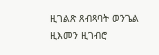ዚገልጽ ጸብጻባት ወንጌል ዚእመን ዚገብሮ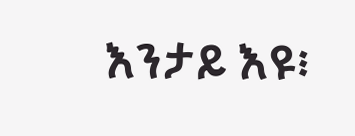እንታይ እዩ፧